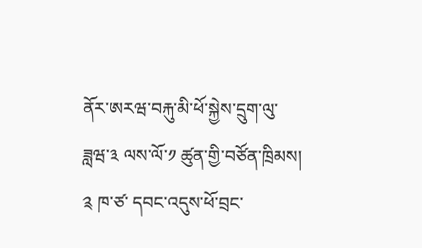ནོར་ཨརཝ་བརྐུ་མི་ཕོ་སྐྱེས་དྲུག་ལུ་ ཟླཝ་༣ ལས་ལོ་༡ ཚུན་གྱི་བཙོན་ཁྲིམས།
༉ ཁ་ཙ་ དབང་འདུས་ཕོ་བྲང་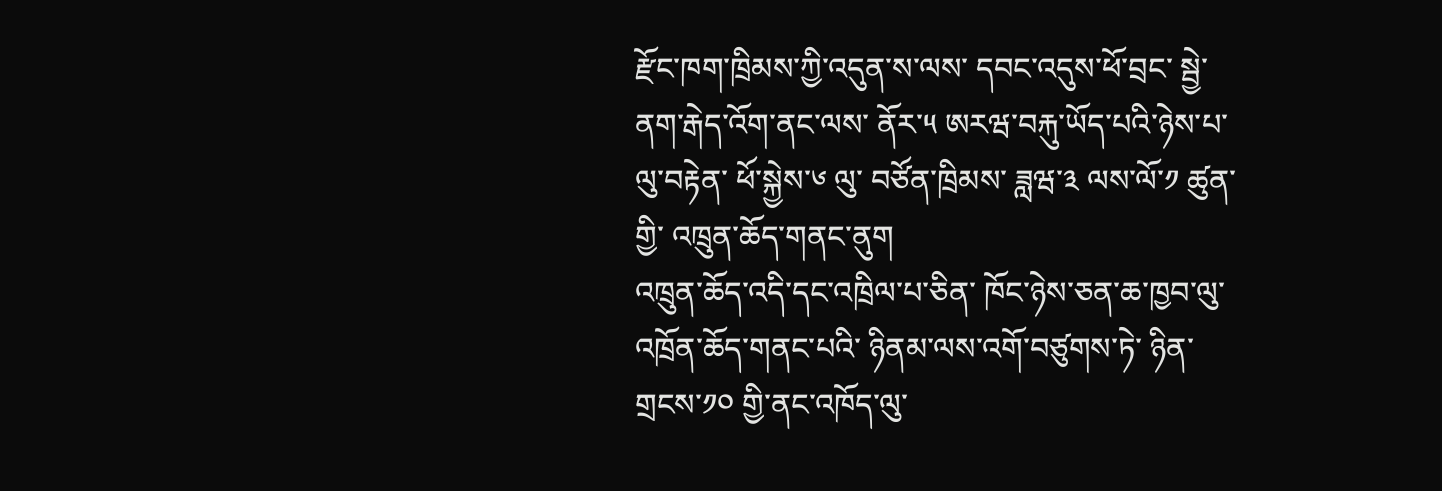རྫོང་ཁག་ཁྲིམས་ཀྱི་འདུན་ས་ལས་ དབང་འདུས་ཕོ་བྲང་ སྦྱེ་ནག་རྒེད་འོག་ནང་ལས་ ནོར་༥ ཨརཝ་བརྐུ་ཡོད་པའི་ཉེས་པ་ལུ་བརྟེན་ ཕོ་སྐྱེས་༦ ལུ་ བཙོན་ཁྲིམས་ ཟླཝ་༣ ལས་ལོ་༡ ཚུན་གྱི་ འཁྲུན་ཆོད་གནང་ནུག
འཁྲུན་ཆོད་འདི་དང་འཁྲིལ་པ་ཅིན་ ཁོང་ཉེས་ཅན་ཆ་ཁྱབ་ལུ་ འཁྲོན་ཆོད་གནང་པའི་ ཉིནམ་ལས་འགོ་བཙུགས་ཏེ་ ཉིན་གྲངས་༡༠ གྱི་ནང་འཁོད་ལུ་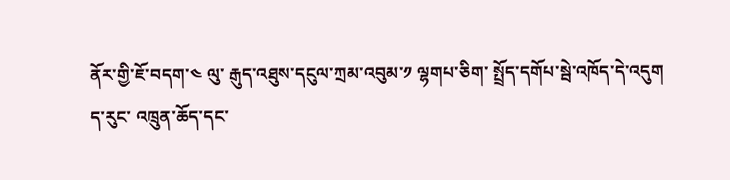ནོར་གྱི་ཇོ་བདག་༤ ལུ་ རྒུད་འཐུས་དངུལ་ཀྲམ་འབུམ་༡ ལྷགཔ་ཅིག་ སྤྲོད་དགོཔ་སྦེ་འཁོད་དེ་འདུག
ད་རུང་ འཁྲུན་ཆོད་དང་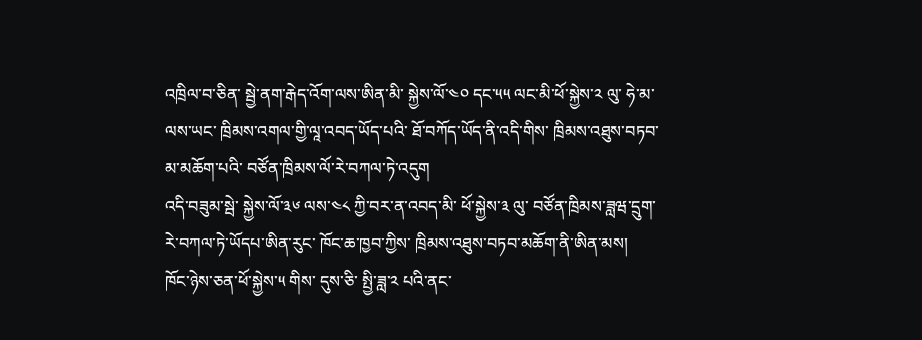འཁྲིལ་བ་ཅིན་ སྦྱེ་ནག་རྒེད་འོག་ལས་ཨིན་མི་ སྐྱེས་ལོ་༤༠ དང་༥༥ ལང་མི་ཕོ་སྐྱེས་༢ ལུ་ ཧེ་མ་ལས་ཡང་ ཁྲིམས་འགལ་གྱི་ལཱ་འབད་ཡོད་པའི་ ཐོ་བཀོད་ཡོད་ནི་འདི་གིས་ ཁྲིམས་འཐུས་བཏབ་མ་མཆོག་པའི་ བཙོན་ཁྲིམས་ལོ་རེ་བཀལ་ཏེ་འདུག
འདི་བཟུམ་སྦེ་ སྐྱེས་ལོ་༣༦ ལས་༤༨ ཀྱི་བར་ན་འབད་མི་ ཕོ་སྐྱེས་༣ ལུ་ བཙོན་ཁྲིམས་ཟླཝ་དྲུག་རེ་བཀལ་ཏེ་ཡོདཔ་ཨིན་རུང་ ཁོང་ཆ་ཁྱབ་ཀྱིས་ ཁྲིམས་འཐུས་བཏབ་མཆོག་ནི་ཨིན་མས།
ཁོང་ཉེས་ཅན་ཕོ་སྐྱེས་༥ གིས་ དུས་ཅི་ སྤྱི་ཟླ་༢ པའི་ནང་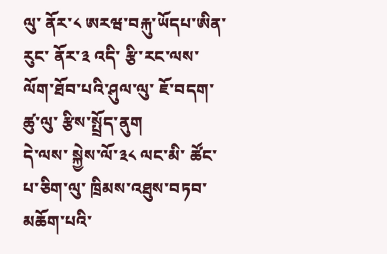ལུ་ ནོར་༨ ཨརཝ་བརྐུ་ཡོདཔ་ཨིན་རུང་ ནོར་༣ འདི་ རྩི་རང་ལས་ ལོག་ཐོབ་པའི་ཤུལ་ལུ་ ཇོ་བདག་ཚུ་ལུ་ རྩིས་སྤྲོད་ནུག
དེ་ལས་ སྐྱེས་ལོ་༣༨ ལང་མི་ ཚོང་པ་ཅིག་ལུ་ ཁྲིམས་འཐུས་བཏབ་མཆོག་པའི་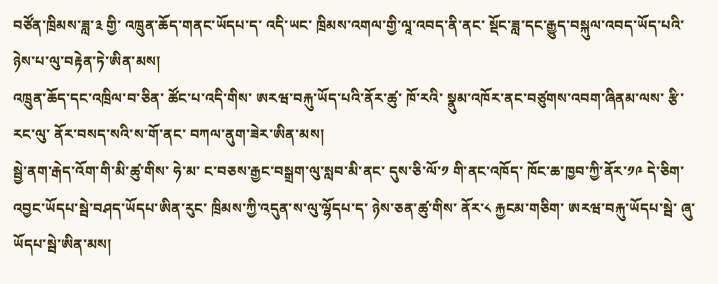བཙོན་ཁྲིམས་ཟླ་༣ གྱི་ འཁྲུན་ཆོད་གནང་ཡོདཔ་ད་ འདི་ཡང་ ཁྲིམས་འགལ་གྱི་ལཱ་འབད་ནི་ནང་ སྡོང་ཟླ་དང་རྒྱུད་བསྐུལ་འབད་ཡོད་པའི་ ཉེས་པ་ལུ་བརྟེན་ཏེ་ཨིན་མས།
འཁྲུན་ཆོད་དང་འཁྲིལ་བ་ཅིན་ ཚོང་པ་འདི་གིས་ ཨརཝ་བརྐུ་ཡོད་པའི་ནོར་ཚུ་ ཁོ་རའི་ སྣུམ་འཁོར་ནང་བཙུགས་འབག་ཞིནམ་ལས་ རྩི་རང་ལུ་ ནོར་བསད་སའི་ས་གོ་ནང་ བཀལ་ནུག་ཟེར་ཨིན་མས།
སྦྱེ་ནག་རྒེད་འོག་གི་མི་ཚུ་གིས་ ཧེ་མ་ ང་བཅས་རྒྱང་བསྒྲག་ལུ་སླབ་མི་ནང་ དུས་ཅི་ལོ་༡ གི་ནང་འཁོད་ ཁོང་ཆ་ཁྱབ་ཀྱི་ནོར་༡༩ དེ་ཅིག་ འབྱང་ཡོདཔ་སྦེ་བཤད་ཡོདཔ་ཨིན་རུང་ ཁྲིམས་ཀྱི་འདུན་ས་ལུ་ལྷོདཔ་ད་ ཉེས་ཅན་ཚུ་གིས་ ནོར་༨ རྐྱངམ་གཅིག་ ཨརཝ་བརྐུ་ཡོདཔ་སྦེ་ ཞུ་ཡོདཔ་སྦེ་ཨིན་མས།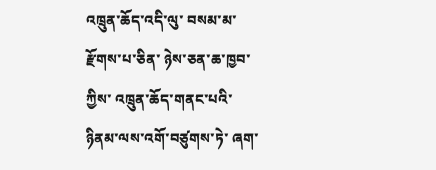འཁྲུན་ཆོད་འདི་ལུ་ བསམ་མ་རྫོགས་པ་ཅིན་ ཉེས་ཅན་ཆ་ཁྱབ་ཀྱིས་ འཁྲུན་ཆོད་གནང་པའི་ཉིནམ་ལས་འགོ་བཙུགས་ཏེ་ ཞག་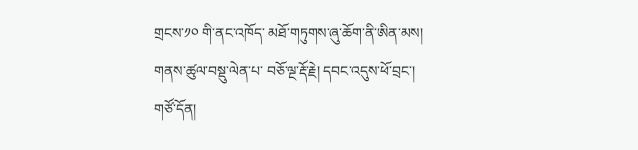གྲངས་༡༠ གི་ནང་འཁོད་ མཐོ་གཏུགས་ཞུ་ཆོག་ནི་ཨིན་མས།
གནས་ཚུལ་བསྡུ་ལེན་པ་ བཅོ་ལྔ་རྡོ་རྗེ། དབང་འདུས་ཕོ་བྲང་།
གཙོ་དོན།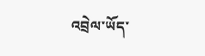འབྲེལ་ཡོད་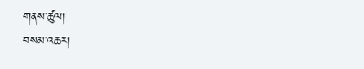གནས་ཚུལ།
བསམ་འཆར།